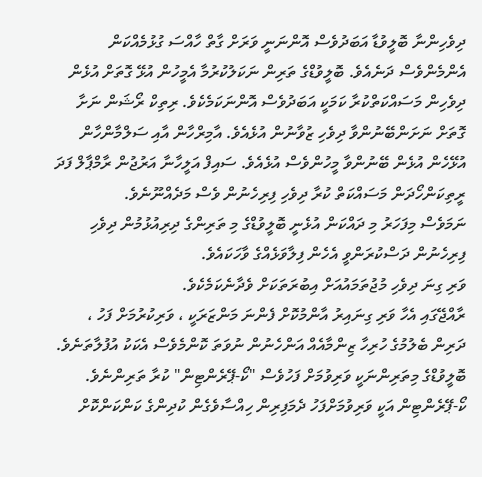ދިވެހިންނާ ބޮލީވުޑާ އަބަދުވެސް އޮންނަނީ ވަރަށް ގާތް ހާއްސަ ގުޅުމެއްކަން އެންމެންވެސް ދަނެއެވެ. ބޮލީވުޑްގެ ތަރިން ނަކަލުކުރުމާ އެމީހުން އުޅޭ ގޮތަށް އުޅެން ދިވެހިން މަސައްކަތްކުރާ ކަމަކީ އަބަދުވެސް އޮންނަކަމެކެވެ. ރިތިކް ރޯޝަން ނަށާ ގޮތަށް ނަށަންބޭނުންވާ ދިވެހި ޒުވާނުން އުޅެއެވެ. އާމިރްހާން އާއި ސަލްމާންހާން އުޅޭހެން އުޅެން ބޭނުންވާ މީހުންވެސް އުޅެއެވެ. ސައިފް އަލީހާނާ އަރުޖުން ރާމްޕާލް ފަދަ ރީތިކަންހޯދަން މަސައްކަތް ކުރާ ދިވެހި ފިރިހެނުން ވެސް މަދެއްނޫނެވެ.
ނަމަވެސް މިފަހަރު މި ދައްކަން އުޅެނީ ބޮލީވުޑްގެ މި ތަރިންގެ ދިރިއުޅުމުން ދިވެހި ފިރިހެނުން ދަސްކުރަންވީ އެހެން ފިލާވަޅެއްގެ ވާހަކައެވެ.
ވަރި ގިނަ ދިވެހި މުޖުތަމައުއަށް އިބުރަތަކަށް ވެދާނެކަމެކެވެ.
ރާއްޖޭގައި އެހާ ވަރި ގިނައިރު އާންމުކޮށް ފެންނަ މަންޒަރަކީ ، ވަރިކުރުމަށް ފަހު ، ދަރިން ބެލުމުގެ ހުރިހާ ޒިންމާއެއް އަންހެނުން ނުވަތަ ކޮންމެވެސް އެކަކު އުފުލާތަނެވެ.
ބޮލީވުޑްގެ މިތަރިންނަކީ ވަރިވުމަށް ފަހުވެސް "ކޯ-ޕޭރެންޓިން" ކުރާ ތަރިންނެވެ.
ކޯ-ޕޭރެންޓިން އަކީ ވަރިވުމަށްފަހު ދެމަފިރިން ހިއްސާވެގެން ކުދިންގެ ކަންކަންކޮށް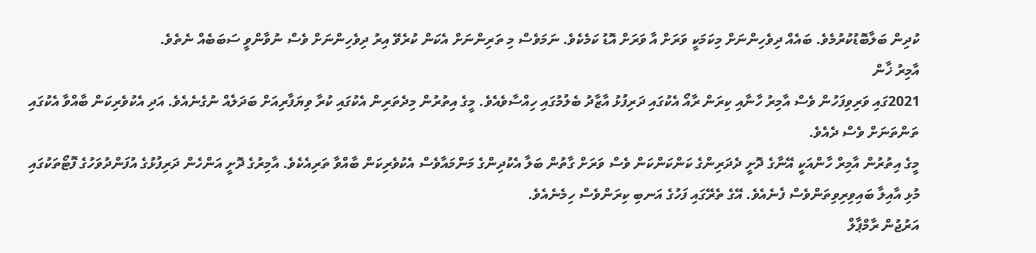ކުދިން ބަލާބޮޑުކުރުމެވެ. ބައެއް ދިވެހިންނަށް މިކަމަކީ ވަރަށް އާ ވަރަށް އޮޑު ކަމެކެވެ. ނަމަވެސް މި ތަރިންނަށް އެކަން ކުރެވޭ އިރު ދިވެހިންނަށް ވެސް ނުވާންވީ ސަބަބެއް ނެތެވެ.
އާމިރު ޚާން
2021ގައި ވަރިވިފަހުން ވެސް އާމިރު ހާނާއި ކިރަން ރާއޯ އެކުގައި ދަރިފުޅު އާޒާދު ބެލުމުގައި ހިއްސާވެއެވެ. މީގެ އިތުރުން މިދެތަރިން އެކުގައި ކުރާ ވިޔަފާރިއަށް ބަދަލެއް ނުގެނެއެވެ. އަދި އެކުވެރިކަން ބާއްވާ އެކުގައި ތަންތަނަށް ވެސް ދެއެވެ.
މީގެ އިތުރުން އާމިރް ހާންއަކީ އޭނާގެ ދޮށީ ދެދަރިންގެ ކަންކަންކަން ވެސް ވަރަށް ގާތުން ބަލާ އެކުދިންގެ މަންމައާވެސް އެކުވެރިކަން ބާއްވާ ތަރިއެކެވެ. އާމިރުގެ ދޮށީ އަންހެން ދަރިފުޅުގެ އުފަންދުވަހުގެ ފޮޓޯތަކުގައި މުޅި އާއިލާ ބައިވިރިވިތަންވެސް ފެނެއެވެ. އޭގެ ތެރޭގައި ފަހުގެ އަނބި ކިރަންވެސް ހިމެނެއެވެ.
އަރުޖުން ރާމްޕާލް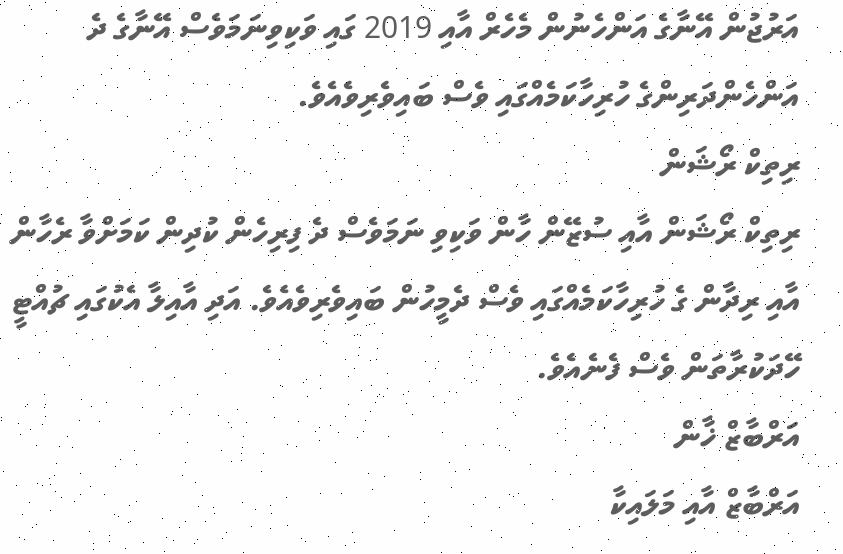އަރުޖުން އޭނާގެ އަންހެނުން މެހެރް އާއި 2019 ގައި ވަކިވިނަމަވެސް އޭނާގެ ދެ އަންހެންދަރިންގެ ހުރިހާކަމެއްގައި ވެސް ބައިވެރިވެއެވެ.
ރިތިކް ރޯޝަން
ރިތިކް ރޯޝަން އާއި ސުޒޭން ހާން ވަކިވި ނަމަވެސް ދެ ފިރިހެން ކުދިން ކަމަށްވާ ރެހާން އާއި ރިދާން ގެ ހުރިހާކަމެއްގައި ވެސް ދެމީހުން ބައިވެރިވެއެވެ. އަދި އާއިލާ އެކުގައި ޗުއްޓީ ހޭދަކުރާތަން ވެސް ފެނެއެވެ.
އަރްބާޒް ޚާން
އަރްބާޒް އާއި މަލައިކާ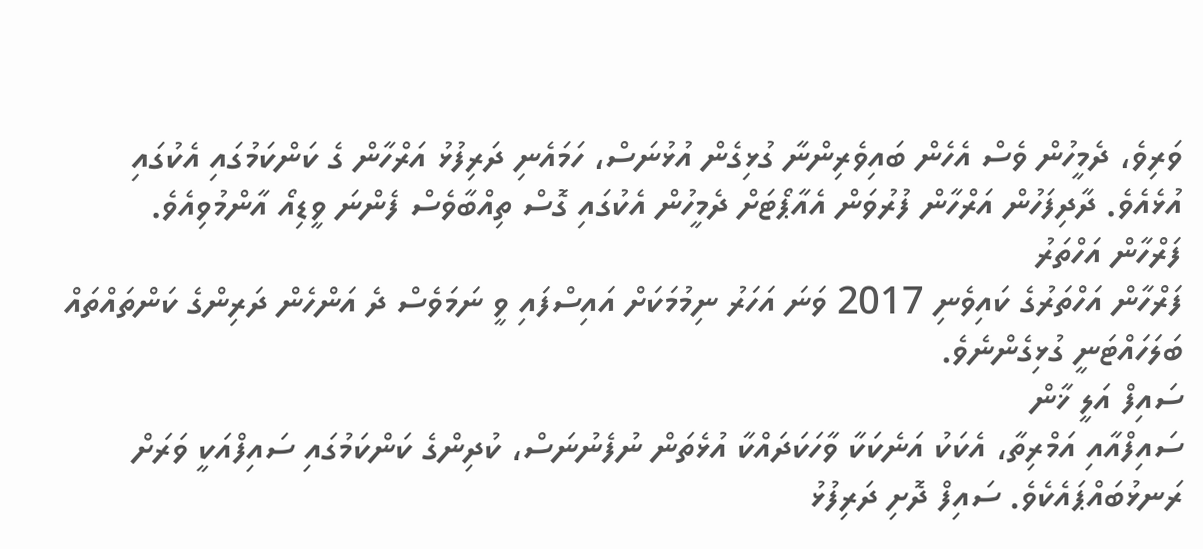ވަރިވެ، ދެމީހުން ވެސް އެހެން ބައިވެރިންނާ ގުޅިގެން އުޅުނަސް، ހަމައެނި ދަރިފުޅު އަރްހާން ގެ ކަންކަމުގައި އެކުގައި އުޅެއެވެ. ދާދިފަހުން އަރްހާން ފުރުވަން އެއާޕޯޓަށް ދެމީހުން އެކުގައި ގޮސް ތިއްބާވެސް ފެންނަ ވީޑިއޯ އާންމުވިއެވެ.
ފަރްހާން އަހްތަރު
ފަރްހާން އަހްތަރުގެ ކައިވެނި 2017 ވަނަ އަހަރު ނިމުމަކަށް އައިސްފައި ވީ ނަމަވެސް ދެ އަންހެން ދަރިންގެ ކަންތައްތައް ބަލަހައްޓަނީ ގުޅިގެންނެވެ.
ސައިފް އަލީ ޚާން
ސައިފްއާއި އަމްރިތާ، އެކަކު އަނެކަކާ ވާހަކަދައްކާ އުޅެތަން ނުފެނުނަސް، ކުދިންގެ ކަންކަމުގައި ސައިފްއަކީ ވަރަށް ރަނޅުބައްޕައެކެވެ. ސައިފް ދޮށި ދަރިފުޅު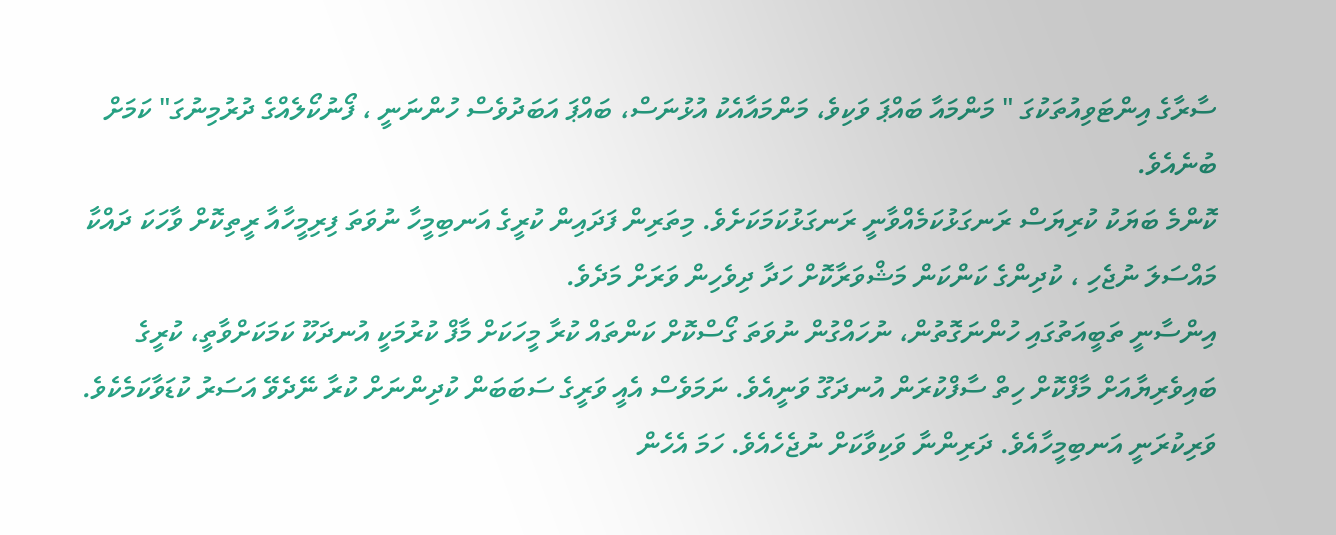ސާރާގެ އިންޓަވިއުތަކުގަ " މަންމައާ ބައްޕަ ވަކިވެ، މަންމައާއެކު އުޅުނަސް، ބައްޕަ އަބަދުވެސް ހުންނަނީ ، ފޯނުކޯލެއްގެ ދުރުމިނުގަ" ކަމަށް ބުނެއެވެ.
ކޮންމެ ބަޔަކު ކުރިޔަސް ރަނގަޅުކަމެއްވާނީ ރަނގަޅުކަމަކަށެވެ. މިތަރިން ފަދައިން ކުރީގެ އަނބިމީހާ ނުވަތަ ފިރިމީހާއާ ރީތިކޮށް ވާހަކަ ދައްކާ މައްސަލަ ނުޖެހި ، ކުދިންގެ ކަންކަން މަޝްވަރާކޮށް ހަދާ ދިވެހިން ވަރަށް މަދެވެ.
އިންސާނީ ތަބީއަތުގައި ހުންނަގޮތުން، ނުހައްގުން ނުވަތަ ގޯސްކޮށް ކަންތައް ކުރާ މީހަކަށް މާފް ކުރުމަކީ އުނދަކޫ ކަމަކަށްވާތީ، ކުރީގެ ބައިވެރިޔާއަށް މާފްކޮށް ހިތް ސާފްކުރަން އުނދަގޫ ވަނީއެވެ. ނަމަވެސް އެއީ ވަރީގެ ސަބަބަން ކުދިންނަށް ކުރާ ނޭދެވޭ އަސަރު ކުޑަވާކަމެކެވެ. ވަރިކުރަނީ އަނބިމީހާއެވެ. ދަރިންނާ ވަކިވާކަށް ނުޖެހެއެވެ. ހަމަ އެހެން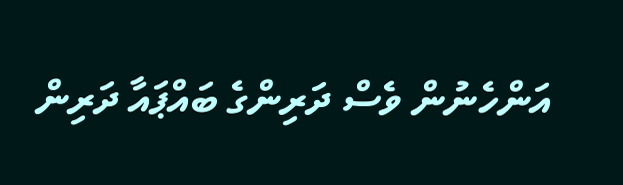އަންހެނުން ވެސް ދަރިންގެ ބައްޕައާ ދަރިން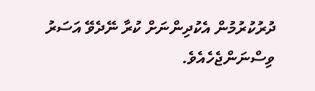ދުރުކުރުމުން އެކުދިންނަށް ކުރާ ނޭދެވޭ އަސަރު ވިސްނަންޖެހެއެވެ.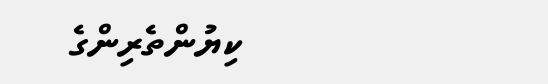ކިޔުންތެރިންގެ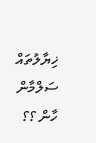ޚިޔާލުތައް
ސަލްމާން ހާން ؟؟